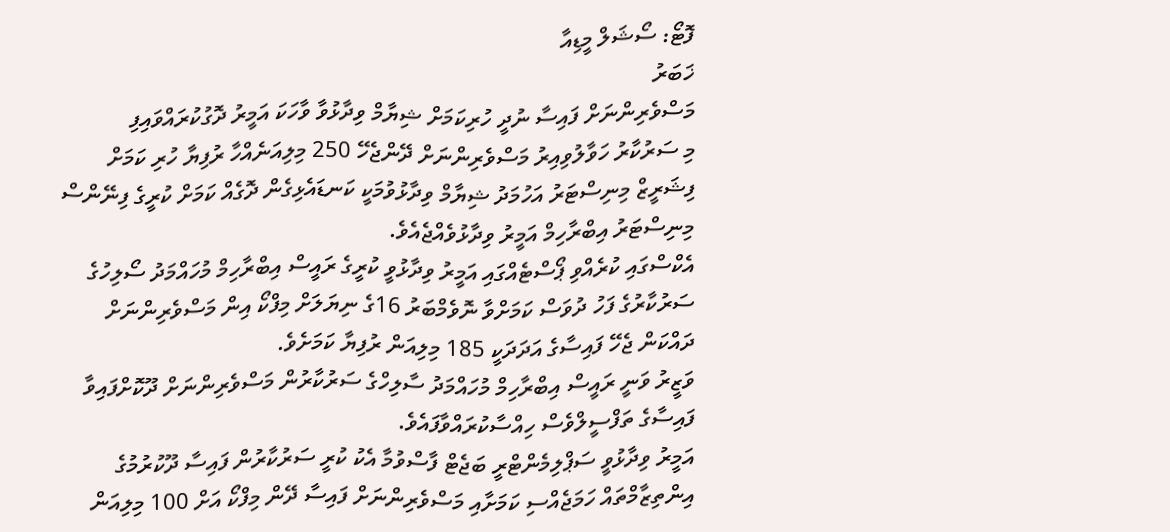ފޮޓޯ: ސޯޝަލް މީޑިއާ
ޚަބަރު
މަސްވެރިންނަށް ފައިސާ ނުދީ ހުރިކަމަށް ޝިޔާމް ވިދާޅުވާ ވާހަކަ އަމީރު ދޮގުކުރައްވައިފި
މި ސަރުކާރު ހަވާލުވިއިރު މަސްވެރިންނަށް ދޭންޖެހޭ 250 މިލިއަނެއްހާ ރުފިޔާ ހުރި ކަމަށް ފިޝަރީޒް މިނިސްޓަރު އަހުމަދު ޝިޔާމް ވިދާޅުވުމަކީ ކަނޑައެޅިގެން ދޮގެއް ކަމަށް ކުރީގެ ފިނޭންސް މިނިސްޓަރު އިބްރާހިމް އަމީރު ވިދާޅުވެއްޖެއެވެ.
އެކްސްގައި ކުރެއްވި ޕޯސްޓެއްގައި އަމީރު ވިދާޅުވީ ކުރީގެ ރައީސް އިބްރާހިމް މުހައްމަދު ސޯލިހުގެ ސަރުކާރުގެ ފަހު ދުވަސް ކަމަށްވާ ނޮވެމްބަރު 16ގެ ނިޔަލަށް މިފްކޯ އިން މަސްވެރިންނަށް ދައްކަން ޖެހޭ ފައިސާގެ އަދަދަކީ 185 މިލިއަން ރުފިޔާ ކަމަށެވެ.
ވަޒީރު ވަނީ ރައީސް އިބްރާހިމް މުހައްމަދު ސާލިހްގެ ސަރުކާރުން މަސްވެރިންނަށް ދޫކޮށްފައިވާ ފައިސާގެ ތަފްސީލްވެސް ހިއްސާކުރައްވާފައެވެ.
އަމީރު ވިދާޅުވީ ސަޕްލިމެންޓްރީ ބަޖެޓް ފާސްވުމާ އެކު ކުރީ ސަރުކާރުން ފައިސާ ދޫކުރުމުގެ އިންތިޒާމްތައް ހަމަޖެއްސި ކަމަށާއި މަސްވެރިންނަށް ފައިސާ ދޭން މިފްކޯ އަށް 100 މިލިއަން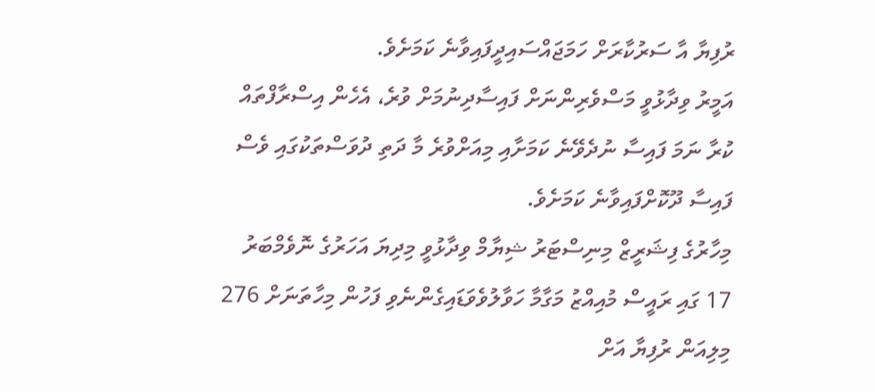ރުފިޔާ އާ ސަރުކާރަށް ހަމަޖައްސައިދީފައިވާނެ ކަމަށެވެ.
އަމީރު ވިދާޅުވީ މަސްވެރިންނަށް ފައިސާދިނުމަށް ވުރެ، އެހެން އިސްރާފްތައް ކުރާ ނަމަ ފައިސާ ނުދެވޭނެ ކަމަށާއި މިއަށްވުރެ މާ ދަތި ދުވަސްތަކުގައި ވެސް ފައިސާ ދޫކޮށްފައިވާނެ ކަމަށެވެ.
މިހާރުގެ ފިޝަރީޒް މިނިސްޓަރު ޝިޔާމް ވިދާޅުވީ މިދިޔަ އަހަރުގެ ނޮވެމްބަރު 17 ގައި ރައީސް މުއިއްޒު މަގާމާ ހަވާލުވެވަޑައިގެންނެވި ފަހުން މިހާތަނަށް 276 މިލިއަން ރުފިޔާ އަށް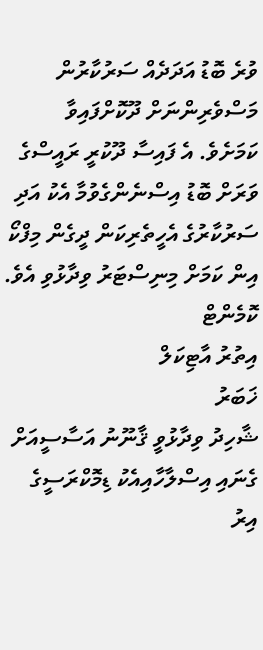ވުރެ ބޮޑު އަދަދެއް ސަރުކާރުން މަސްވެރިންނަށް ދޫކޮށްފައިވާ ކަމަށެވެ. އެ ފައިސާ ދޫކުރީ ރައީސްގެ ވަރަށް ބޮޑު އިސްނެންގެވުމާ އެކު އަދި ސަރުކާރުގެ އެހީތެރިކަން ދީގެން މިފްކޯ އިން ކަމަށް މިނިސްޓަރު ވިދާޅުވި އެވެ.
ކޮމެންޓް
އިތުރު އާޓިކަލް
ޚަބަރު
ޝާހިދު ވިދާޅުވީ ޤާނޫނު އަސާސީއަށް ގެނައި އިސްލާހާއިއެކު ޑިމޮކްރަސީގެ އިރު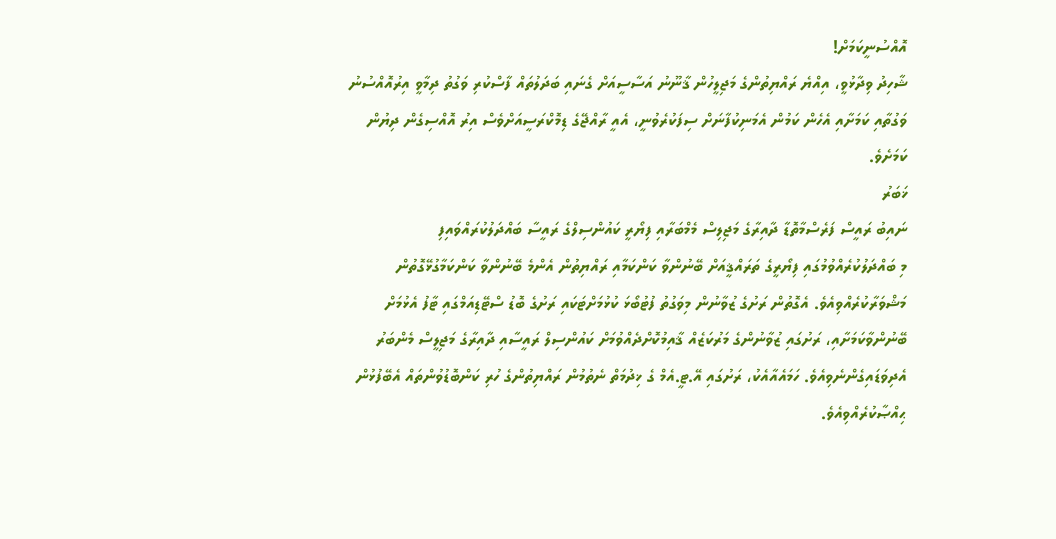އޮއްސުނީކަމަށް!
ޝާހިދު ވިދާޅުވީ، އިއްޔެ ރައްޔިތުންގެ މަޖިލީހުން ޤާނޫނު އަސާސީއަށް ގެނައި ބަދަލުތައް ފާސްކުރި ވަގުތު ދިމާވީ އިރުއޮއްސުނު ވަގުތާއި ކަމަށާއި އެހެން ކަމުން އެމަނިކުފާނަށް ސިފަކުރެވުނީ، އެއީ ރާއްޖޭގެ ޑިމޮކްރަސީއަށްވެސް އިރު އޮއްސިގެން ދިޔުން ކަމަށެވެ.
ޚަބަރު
ނައިބު ރައީސް ފަރެސްމާތޮޑާ ދާއިރާގެ މަޖިލިސް މެމްބަރާއި ފިޔޯރީ ކައުންސިލްގެ ރައީސާ ބައްދަލުކުރައްވައިފި
މި ބައްދަލުކުރެއްވުމުގައި ފިޔޯރީގެ ތަރައްޤީއަށް ބޭނުންވާ ކަންކަމާއި ރައްޔިތުން އެންމެ ބޭނުންވާ ކަންކަމާގުޅޭގޮތުން މަޝްވަރާކުރެއްވިއެވެ. އެގޮތުން ރަށުގެ ޒުވާނުން މިވަގުތު ފުޓުބޯޅަ ކުޅުމަށްޓަކައި ރަށުގެ ބޮޑު ސްޓޭޑިއަމްގައި ޓާފު އެޅުމަށް ބޭނުންވާކަމަށާއި، ރަށުގައި ޒުވާނުންގެ މަރުކަޒެއް ޤާއިމުކޮށްދެއްވުމަށް ކައުންސިލް ރައީސާއި ދާއިރާގެ މަޖިލީސް މެންބަރު އެދިވަޑައިގެންނެވިއެވެ. ހަމައެއާއެކު، ރަށުގައި އޭ.ޓީ.އެމް ގެ ޚިދުމަތް ނެތުމުން ރައްޔިތުންގެ ހުރި ކަންބޮޑުވުންތައް އެބޭފުޅުން ޙިއްޞާކުރެއްވިއެވެ.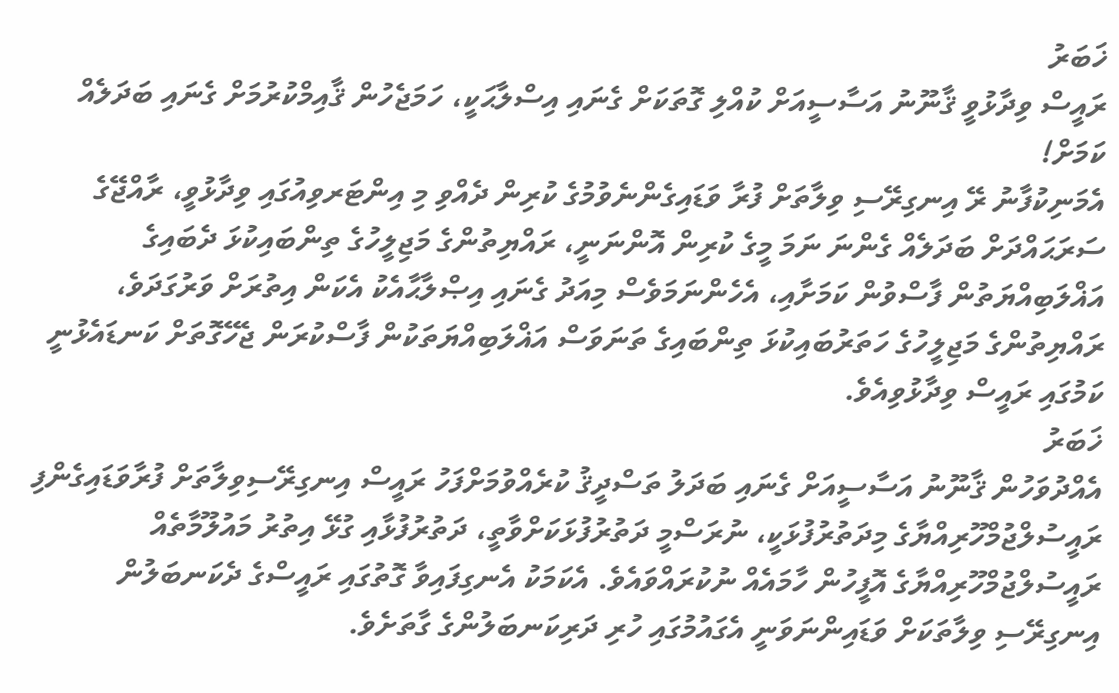ޚަބަރު
ރައީސް ވިދާޅުވީ ޤާނޫނު އަސާސީއަށް ކުއްލި ގޮތަކަށް ގެނައި އިސްލާޙަކީ، ހަމަޖެހުން ޤާއިމްކުރުމަށް ގެނައި ބަދަލެއް ކަމަށް!
އެމަނިކުފާނު ރޭ އިނގިރޭސި ވިލާތަށް ފުރާ ވަޑައިގެންނެވުމުގެ ކުރިން ދެއްވި މި އިންޓަރވިއުގައި ވިދާޅުވީ، ރާއްޖޭގެ ސަރަޙައްދަށް ބަދަލެއް ގެންނަ ނަމަ މީގެ ކުރިން އޮންނަނީ، ރައްޔިތުންގެ މަޖިލީހުގެ ތިންބައިކުޅަ ދެބައިގެ އަޣްލަބިއްޔަތުން ފާސްވުން ކަމަށާއި، އެހެންނަމަވެސް މިއަދު ގެނައި އިޞްލާޙާއެކު އެކަން އިތުރަށް ވަރުގަދަވެ، ރައްޔިތުންގެ މަޖިލީހުގެ ހަތަރުބައިކުޅަ ތިންބައިގެ ތަނަވަސް އަޣްލަބިއްޔަތަކުން ފާސްކުރަން ޖެހޭގޮތަށް ކަނޑައެޅުނީ ކަމުގައި ރައީސް ވިދާޅުވިއެވެ.
ޚަބަރު
އެއްދުވަހުން ޤާނޫނު އަސާސީއަށް ގެނައި ބަދަލު ތަސްދީޤު ކުރެއްވުމަށްފަހު ރައީސް އިނގިރޭސިވިލާތަށް ފުރާވަޑައިގެންފި
ރައީސުލްޖުމްހޫރިއްޔާގެ މިދަތުރުފުޅަކީ، ނުރަސްމީ ދަތުރުފުޅަކަށްވާތީ، ދަތުރުފުޅާއި ގުޅޭ އިތުރު މައުލޫމާތެއް ރައީސުލްޖުމްހޫރިއްޔާގެ އޮފީހުން ހާމައެއް ނުކުރައްވައެވެ. އެކަމަކު އެނގިފައިވާ ގޮތުގައި ރައީސްގެ ދެކަނބަލުން އިނގިރޭސި ވިލާތަކަށް ވަޑައިންނަވަނީ އެގައުމުގައި ހުރި ދަރިކަނބަލުންގެ ގާތަށެވެ.